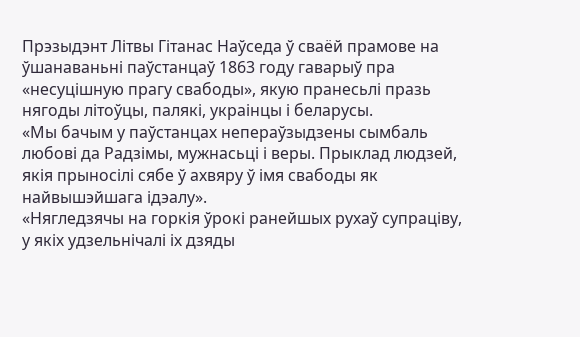Прэзыдэнт Літвы Гітанас Наўседа ў сваёй прамове на ўшанаваньні паўстанцаў 1863 году гаварыў пра «несуцішную прагу свабоды», якую пранесьлі празь нягоды літоўцы, палякі, украінцы і беларусы.
«Мы бачым у паўстанцах непераўзыдзены сымбаль любові да Радзімы, мужнасьці і веры. Прыклад людзей, якія прыносілі сябе ў ахвяру ў імя свабоды як найвышэйшага ідэалу».
«Нягледзячы на горкія ўрокі ранейшых рухаў супраціву, у якіх удзельнічалі іх дзяды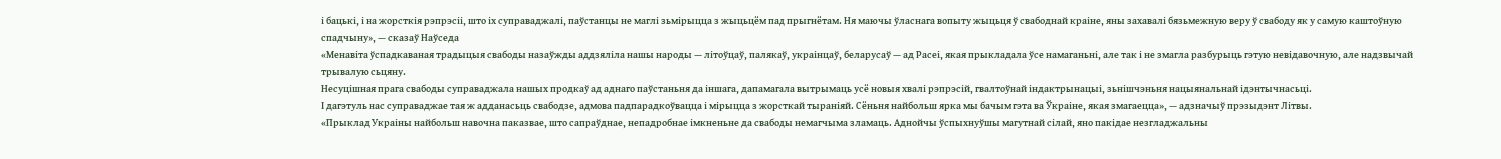і бацькі, і на жорсткія рэпрэсіі, што іх суправаджалі, паўстанцы не маглі зьмірыцца з жыцьцём пад прыгнётам. Ня маючы ўласнага вопыту жыцьця ў свабоднай краіне, яны захавалі бязьмежную веру ў свабоду як у самую каштоўную спадчыну», — сказаў Наўседа
«Менавіта ўспадкаваная традыцыя свабоды назаўжды аддзяліла нашы народы — літоўцаў, палякаў, украінцаў, беларусаў — ад Расеі, якая прыкладала ўсе намаганьні, але так і не змагла разбурыць гэтую невідавочную, але надзвычай трывалую сьцяну.
Несуцішная прага свабоды суправаджала нашых продкаў ад аднаго паўстаньня да іншага, дапамагала вытрымаць усё новыя хвалі рэпрэсій, гвалтоўнай індактрынацыі, зьнішчэньня нацыянальнай ідэнтычнасьці.
І дагэтуль нас суправаджае тая ж адданасьць свабодзе, адмова падпарадкоўвацца і мірыцца з жорсткай тыраніяй. Сёньня найбольш ярка мы бачым гэта ва Ўкраіне, якая змагаецца», — адзначыў прэзыдэнт Літвы.
«Прыклад Украіны найбольш навочна паказвае, што сапраўднае, непадробнае імкненьне да свабоды немагчыма зламаць. Аднойчы ўспыхнуўшы магутнай сілай, яно пакідае незгладжальны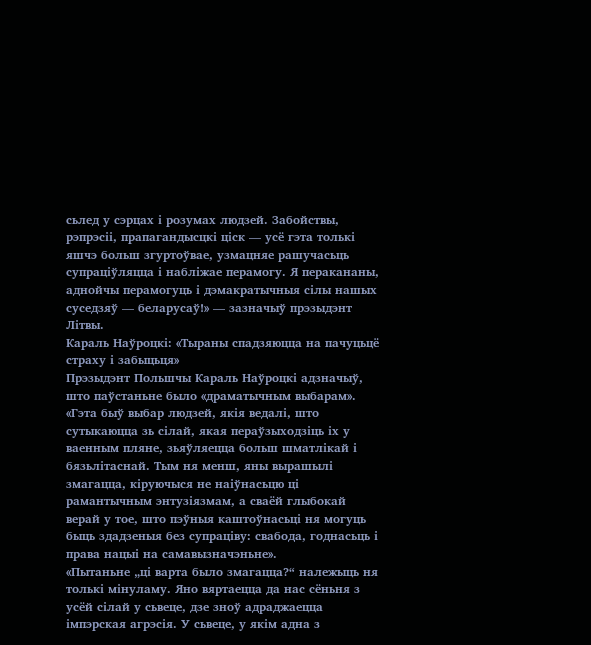сьлед у сэрцах і розумах людзей. Забойствы, рэпрэсіі, прапагандысцкі ціск — усё гэта толькі яшчэ больш згуртоўвае, узмацняе рашучасьць супраціўляцца і набліжае перамогу. Я перакананы, аднойчы перамогуць і дэмакратычныя сілы нашых суседзяў — беларусаў!» — зазначыў прэзыдэнт Літвы.
Караль Наўроцкі: «Тыраны спадзяюцца на пачуцьцё страху і забыцьця»
Прэзыдэнт Польшчы Караль Наўроцкі адзначыў, што паўстаньне было «драматычным выбарам».
«Гэта быў выбар людзей, якія ведалі, што сутыкаюцца зь сілай, якая пераўзыходзіць іх у ваенным пляне, зьяўляецца больш шматлікай і бязьлітаснай. Тым ня менш, яны вырашылі змагацца, кіруючыся не наіўнасьцю ці рамантычным энтузіязмам, а сваёй глыбокай верай у тое, што пэўныя каштоўнасьці ня могуць быць здадзеныя без супраціву: свабода, годнасьць і права нацыі на самавызначэньне».
«Пытаньне „ці варта было змагацца?“ належыць ня толькі мінуламу. Яно вяртаецца да нас сёньня з усёй сілай у сьвеце, дзе зноў адраджаецца імпэрская агрэсія. У сьвеце, у якім адна з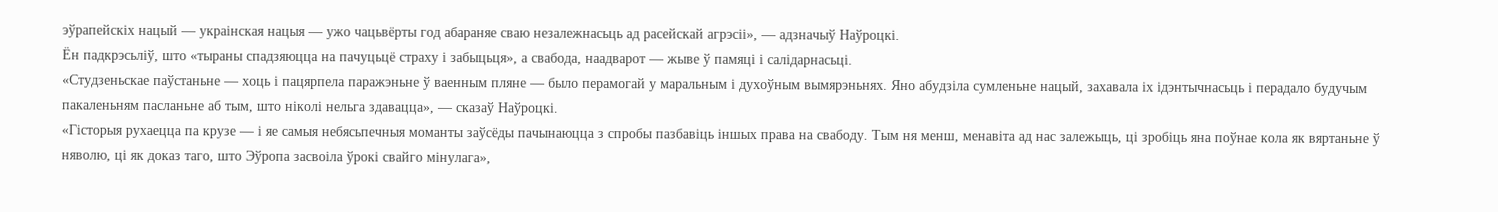эўрапейскіх нацый — украінская нацыя — ужо чацьвёрты год абараняе сваю незалежнасьць ад расейскай агрэсіі», — адзначыў Наўроцкі.
Ён падкрэсьліў, што «тыраны спадзяюцца на пачуцьцё страху і забыцьця», а свабода, наадварот — жыве ў памяці і салідарнасьці.
«Студзеньскае паўстаньне — хоць і пацярпела паражэньне ў ваенным пляне — было перамогай у маральным і духоўным вымярэньнях. Яно абудзіла сумленьне нацый, захавала іх ідэнтычнасьць і перадало будучым пакаленьням пасланьне аб тым, што ніколі нельга здавацца», — сказаў Наўроцкі.
«Гісторыя рухаецца па крузе — і яе самыя небясьпечныя моманты заўсёды пачынаюцца з спробы пазбавіць іншых права на свабоду. Тым ня менш, менавіта ад нас залежыць, ці зробіць яна поўнае кола як вяртаньне ў няволю, ці як доказ таго, што Эўропа засвоіла ўрокі свайго мінулага»,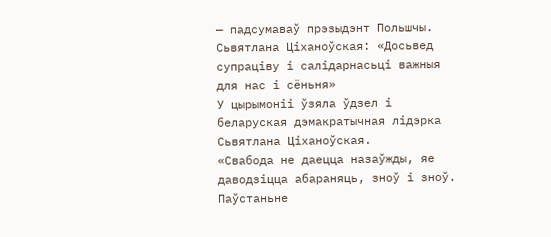— падсумаваў прэзыдэнт Польшчы.
Сьвятлана Ціханоўская: «Досьвед супраціву і салідарнасьці важныя для нас і сёньня»
У цырымоніі ўзяла ўдзел і беларуская дэмакратычная лідэрка Сьвятлана Ціханоўская.
«Свабода не даецца назаўжды, яе даводзіцца абараняць, зноў і зноў. Паўстаньне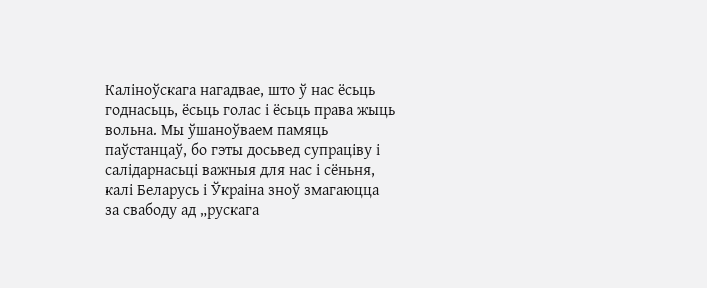Каліноўскага нагадвае, што ў нас ёсьць годнасьць, ёсьць голас і ёсьць права жыць вольна. Мы ўшаноўваем памяць паўстанцаў, бо гэты досьвед супраціву і салідарнасьці важныя для нас і сёньня, калі Беларусь і Ўкраіна зноў змагаюцца за свабоду ад „рускага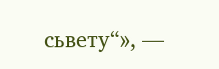сьвету“», —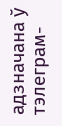адзначана ў тэлеграм-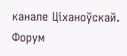канале Ціханоўскай.
Форум